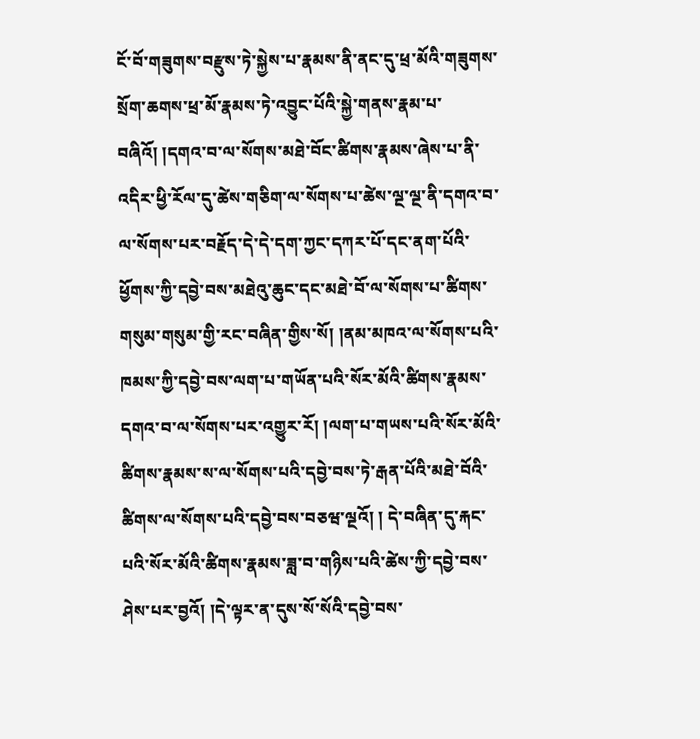ངོ་བོ་གཟུགས་བརྫུས་ཏེ་སྐྱེས་པ་རྣམས་ནི་ནང་དུ་ཕྲ་མོའི་གཟུགས་སྲོག་ཆགས་ཕྲ་མོ་རྣམས་ཏེ་འབྱུང་པོའི་སྐྱེ་གནས་རྣམ་པ་བཞིའོ། །དགའ་བ་ལ་སོགས་མཐེ་བོང་ཚིགས་རྣམས་ཞེས་པ་ནི་འདིར་ཕྱི་རོལ་དུ་ཚེས་གཅིག་ལ་སོགས་པ་ཚེས་ལྔ་ལྔ་ནི་དགའ་བ་ལ་སོགས་པར་བརྗོད་དེ་དེ་དག་ཀྱང་དཀར་པོ་དང་ནག་པོའི་ཕྱོགས་ཀྱི་དབྱེ་བས་མཐེའུ་ཆུང་དང་མཐེ་བོ་ལ་སོགས་པ་ཚིགས་གསུམ་གསུམ་གྱི་རང་བཞིན་གྱིས་སོ། །ནམ་མཁའ་ལ་སོགས་པའི་ཁམས་ཀྱི་དབྱེ་བས་ལག་པ་གཡོན་པའི་སོར་མོའི་ཚིགས་རྣམས་དགའ་བ་ལ་སོགས་པར་འགྱུར་རོ། །ལག་པ་གཡས་པའི་སོར་མོའི་ཚིགས་རྣམས་ས་ལ་སོགས་པའི་དབྱེ་བས་ཏེ་རྒན་པོའི་མཐེ་བོའི་ཚིགས་ལ་སོགས་པའི་དབྱེ་བས་བཅཝ་ལྔའོ། ། དེ་བཞིན་དུ་རྐང་པའི་སོར་མོའི་ཚིགས་རྣམས་ཟླ་བ་གཉིས་པའི་ཚེས་ཀྱི་དབྱེ་བས་ཤེས་པར་བྱའོ། །དེ་ལྟར་ན་དུས་སོ་སོའི་དབྱེ་བས་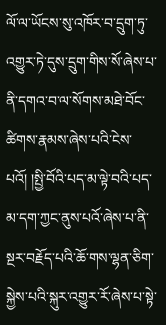ལོ་ལ་ཡོངས་སུ་འཁོར་བ་དྲུག་ཏུ་འགྱུར་ཏེ་དུས་དྲུག་གིས་སོ་ཞེས་པ་ནི་དགའ་བ་ལ་སོགས་མཐེ་བོང་ཚིགས་རྣམས་ཞེས་པའི་ངེས་པའོ། །སྤྱི་བོའི་པད་མ་ལྟེ་བའི་པད་མ་དག་ཀྱང་ནུས་པའོ་ཞེས་པ་ནི་སྔར་བརྗོད་པའི་ཆོ་གས་ལྷན་ཅིག་སྐྱེས་པའི་སྐུར་འགྱུར་རོ་ཞེས་པ་སྟེ་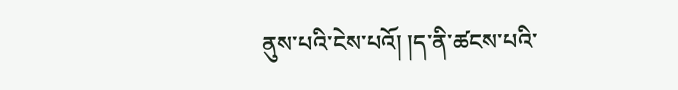ནུས་པའི་ངེས་པའོ། །ད་ནི་ཚངས་པའི་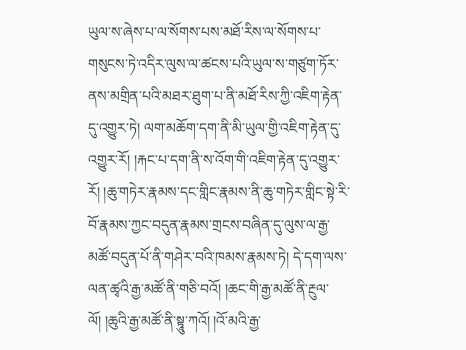ཡུལ་ས་ཞེས་པ་ལ་སོགས་པས་མཐོ་རིས་ལ་སོགས་པ་གསུངས་ཏེ་འདིར་ལུས་ལ་ཚངས་པའི་ཡུལ་ས་གཙུག་ཏོར་ནས་མགྲིན་པའི་མཐར་ཐུག་པ་ནི་མཐོ་རིས་ཀྱི་འཇིག་རྟེན་དུ་འགྱུར་ཏེ། ལག་མཆོག་དག་ནི་མི་ཡུལ་གྱི་འཇིག་རྟེན་དུ་འགྱུར་རོ། །རྐང་པ་དག་ནི་ས་འོག་གི་འཇིག་རྟེན་དུ་འགྱུར་རོ། །ཆུ་གཏེར་རྣམས་དང་གླིང་རྣམས་ནི་ཆུ་གཏེར་གླིང་སྟེ་རི་བོ་རྣམས་ཀྱང་བདུན་རྣམས་གྲངས་བཞིན་དུ་ལུས་ལ་རྒྱ་མཚོ་བདུན་པོ་ནི་གཤེར་བའི་ཁམས་རྣམས་ཏེ། དེ་དག་ལས་ལན་ཚྭའི་རྒྱ་མཚོ་ནི་གཅི་བའོ། །ཆང་གི་རྒྱ་མཚོ་ནི་རྔུལ་ལོ། །ཆུའི་རྒྱ་མཚོ་ནི་སྟཱུ་ཀའོ། །འོ་མའི་རྒྱ་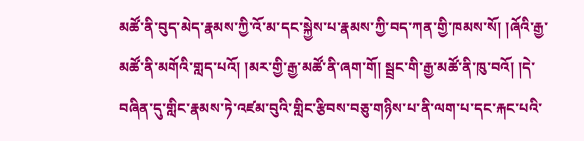མཚོ་ནི་བུད་མེད་རྣམས་ཀྱི་འོ་མ་དང་སྐྱེས་པ་རྣམས་ཀྱི་བད་ཀན་གྱི་ཁམས་སོ། །ཞོའི་རྒྱ་མཚོ་ནི་མགོའི་གླད་པའོ། །མར་གྱི་རྒྱ་མཚོ་ནི་ཞག་གོ། སྦྲང་གི་རྒྱ་མཚོ་ནི་ཁུ་བའོ། །དེ་བཞིན་དུ་གླིང་རྣམས་ཏེ་འཛམ་བུའི་གླིང་རྩིབས་བཅུ་གཉིས་པ་ནི་ལག་པ་དང་རྐང་པའི་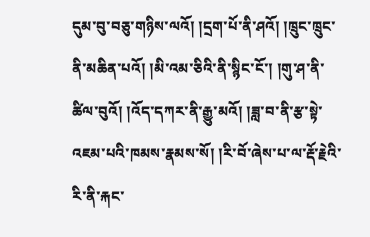དུམ་བུ་བཅུ་གཉིས་ལའོ། །དྲག་པོ་ནི་ཤའོ། །ཁྲུང་ཁྲུང་ནི་མཆིན་པའོ། །མི་འམ་ཅིའི་ནི་སྙིང་ངོ་། །གུ་ཤ་ནི་ཚིལ་བུའོ། །འོད་དཀར་ནི་རྒྱུ་མའོ། །ཟླ་བ་ནི་རྩ་སྟེ་འཇམ་པའི་ཁམས་རྣམས་སོ། །རི་བོ་ཞེས་པ་ལ་རྡོ་རྗེའི་རི་ནི་རྐང་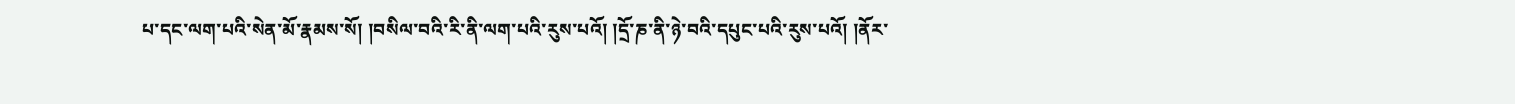པ་དང་ལག་པའི་སེན་མོ་རྣམས་སོ། །བསིལ་བའི་རི་ནི་ལག་པའི་རུས་པའོ། །དྲོ་ཎ་ནི་ཉེ་བའི་དཔུང་པའི་རུས་པའོ། །ནོར་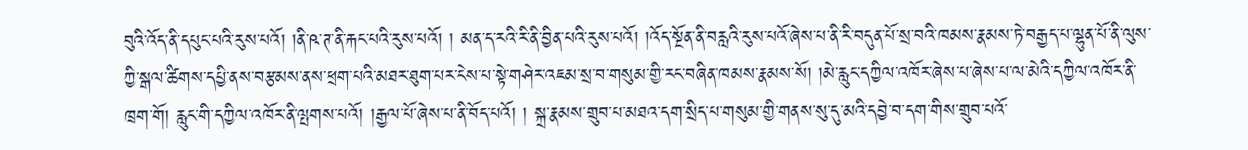བུའི་འོད་ནི་དཔུང་པའི་རུས་པའོ། །ནི་ཥ་ཊ་ནི་རྐང་པའི་རུས་པའོ། ། མན་ད་རའི་རི་ནི་བྱིན་པའི་རུས་པའོ། །འོད་སྔོན་ནི་བརླའི་རུས་པའོ་ཞེས་པ་ནི་རི་བདུན་པོ་སྲ་བའི་ཁམས་རྣམས་ཏེ་བརྒྱད་པ་ལྷུན་པོ་ནི་ལུས་ཀྱི་སྒལ་ཚིགས་དཔྱི་ནས་བརྩམས་ནས་ཕྲག་པའི་མཐར་ཐུག་པར་ངེས་པ་སྟེ་གཤེར་འཇམ་སྲ་བ་གསུམ་གྱི་རང་བཞིན་ཁམས་རྣམས་སོ། །མེ་རླུང་དཀྱིལ་འཁོར་ཞེས་པ་ཞེས་པ་ལ་མེའི་དཀྱིལ་འཁོར་ནི་ཁྲག་གོ། རླུང་གི་དཀྱིལ་འཁོར་ནི་ལྤགས་པའོ། །རྒྱལ་པོ་ཞེས་པ་ནི་བོད་པའོ། ། སྐྲ་རྣམས་གྲུབ་པ་མཐའ་དག་སྲིད་པ་གསུམ་གྱི་གནས་སུ་དུ་མའི་དབྱེ་བ་དག་གིས་གྲུབ་པའོ་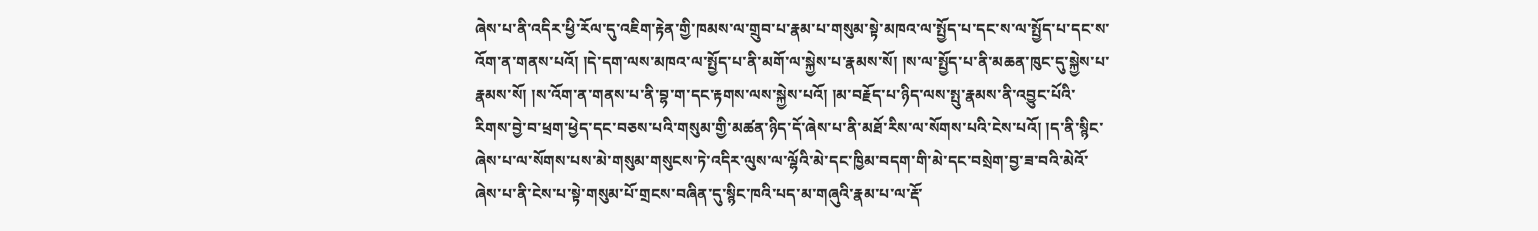ཞེས་པ་ནི་འདིར་ཕྱི་རོལ་དུ་འཇིག་རྟེན་གྱི་ཁམས་ལ་གྲུབ་པ་རྣམ་པ་གསུམ་སྟེ་མཁའ་ལ་སྤྱོད་པ་དང་ས་ལ་སྤྱོད་པ་དང་ས་འོག་ན་གནས་པའོ། །དེ་དག་ལས་མཁའ་ལ་སྤྱོད་པ་ནི་མགོ་ལ་སྐྱེས་པ་རྣམས་སོ། །ས་ལ་སྤྱོད་པ་ནི་མཆན་ཁུང་དུ་སྐྱེས་པ་རྣམས་སོ། །ས་འོག་ན་གནས་པ་ནི་བྷ་ག་དང་རྟགས་ལས་སྐྱེས་པའོ། །མ་བརྗོད་པ་ཉིད་ལས་སྤུ་རྣམས་ནི་འབྱུང་པོའི་རིགས་བྱེ་བ་ཕྲག་ཕྱེད་དང་བཅས་པའི་གསུམ་གྱི་མཚན་ཉིད་དོ་ཞེས་པ་ནི་མཐོ་རིས་ལ་སོགས་པའི་ངེས་པའོ། །ད་ནི་སྙིང་ཞེས་པ་ལ་སོགས་པས་མེ་གསུམ་གསུངས་ཏེ་འདིར་ལུས་ལ་ལྷོའི་མེ་དང་ཁྱིམ་བདག་གི་མེ་དང་བསྲེག་བྱ་ཟ་བའི་མེའོ་ཞེས་པ་ནི་ངེས་པ་སྟེ་གསུམ་པོ་གྲངས་བཞིན་དུ་སྙིང་ཁའི་པད་མ་གཞུའི་རྣམ་པ་ལ་རྡོ་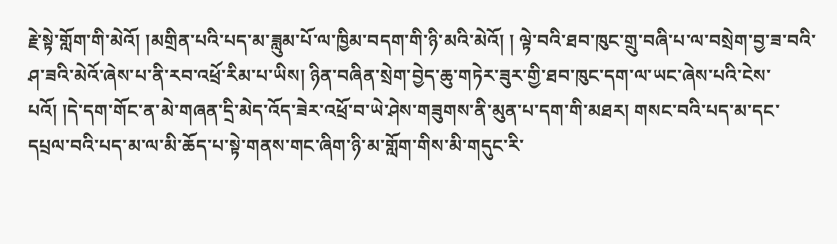རྗེ་སྟེ་གློག་གི་མེའོ། །མགྲིན་པའི་པད་མ་ཟླུམ་པོ་ལ་ཁྱིམ་བདག་གི་ཉི་མའི་མེའོ། ། ལྟེ་བའི་ཐབ་ཁུང་གྲུ་བཞི་པ་ལ་བསྲེག་བྱ་ཟ་བའི་ཤ་ཟའི་མེའོ་ཞེས་པ་ནི་རབ་འཕྲོ་རིམ་པ་ཡིས། ཉིན་བཞིན་སྲེག་བྱེད་ཆུ་གཏེར་ཟུར་གྱི་ཐབ་ཁུང་དག་ལ་ཡང་ཞེས་པའི་ངེས་པའོ། །དེ་དག་གོང་ན་མེ་གཞན་དྲི་མེད་འོད་ཟེར་འཕྲོ་བ་ཡེ་ཤེས་གཟུགས་ནི་མུན་པ་དག་གི་མཐར། གསང་བའི་པད་མ་དང་དཔྲལ་བའི་པད་མ་ལ་མི་ཆོད་པ་སྟེ་གནས་གང་ཞིག་ཉི་མ་གློག་གིས་མི་གདུང་རི་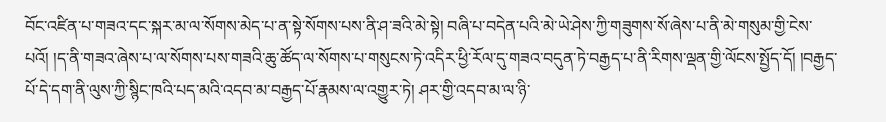བོང་འཛིན་པ་གཟའ་དང་སྐར་མ་ལ་སོགས་མེད་པ་ན་སྟེ་སོགས་པས་ནི་ཤ་ཟའི་མེ་སྟེ། བཞི་པ་བདེན་པའི་མེ་ཡེ་ཤེས་ཀྱི་གཟུགས་སོ་ཞེས་པ་ནི་མེ་གསུམ་གྱི་ངེས་པའོ། །ད་ནི་གཟའ་ཞེས་པ་ལ་སོགས་པས་གཟའི་ཆུ་ཚོད་ལ་སོགས་པ་གསུངས་ཏེ་འདིར་ཕྱི་རོལ་དུ་གཟའ་བདུན་ཏེ་བརྒྱད་པ་ནི་རིགས་ལྡན་གྱི་ལོངས་སྤྱོད་དོ། །བརྒྱད་པོ་དེ་དག་ནི་ལུས་ཀྱི་སྙིང་ཁའི་པད་མའི་འདབ་མ་བརྒྱད་པོ་རྣམས་ལ་འགྱུར་ཏེ། ཤར་གྱི་འདབ་མ་ལ་ཉི་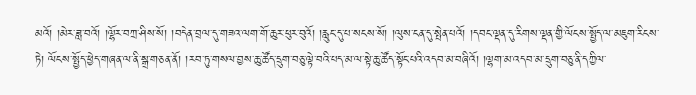མའོ། །མེར་ཟླ་བའོ། །ལྷོར་བཀྲ་ཤིས་སོ། །བདེན་བྲལ་དུ་གཟའ་ལག་གོ་ཆུར་ཕུར་བུའོ། །རླུང་དུ་པ་སངས་སོ། །ལུས་ངན་དུ་སྤེན་པའོ། །དབང་ལྡན་དུ་རིགས་ལྡན་གྱི་ལོངས་སྤྱོད་ལ་མཇུག་རིངས་ཏེ། ལོངས་སྤྱོད་ཕྱེད་གཞན་ལ་ནི་སྒྲ་གཅན་ནོ། །རབ་ཏུ་གསལ་བྱས་ཆུ་ཚོད་དྲུག་བཅུ་ལྟེ་བའི་པད་མ་ལ་སྟེ་ཆུ་ཚོད་སྟོང་པའི་འདབ་མ་བཞིའོ། །ལྷག་མ་འདབ་མ་དྲུག་བཅུ་ནི་དཀྱིལ་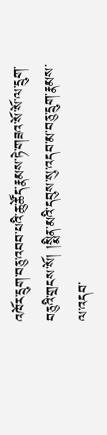འཁོར་དྲུག་བཅུ་འབབ་པའི་ཆུ་ཚོད་རྣམས་ཏེ་གཟའ་སོ་སོ་ལ་དྲུག་བཅུའི་གྲངས་སོ། །སྨིན་མའི་དབུས་སུ་འདབ་མ་བཅུ་དྲུག་རྣམས་ལ་འདབ་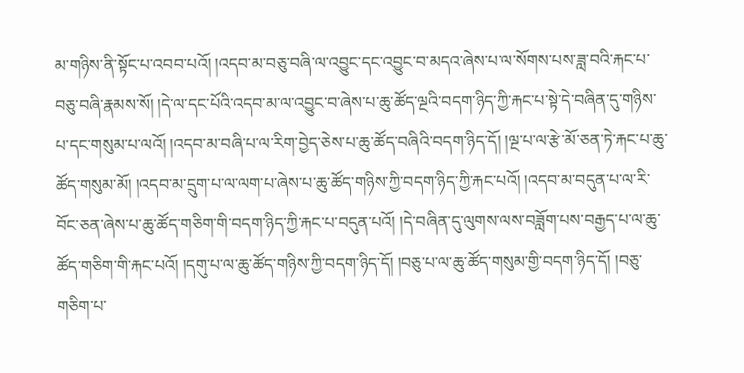མ་གཉིས་ནི་སྟོང་པ་འབབ་པའོ། །འདབ་མ་བཅུ་བཞི་ལ་འབྱུང་དང་འབྱུང་བ་མདའ་ཞེས་པ་ལ་སོགས་པས་ཟླ་བའི་རྐང་པ་བཅུ་བཞི་རྣམས་སོ། །དེ་ལ་དང་པོའི་འདབ་མ་ལ་འབྱུང་བ་ཞེས་པ་ཆུ་ཚོད་ལྔའི་བདག་ཉིད་ཀྱི་རྐང་པ་སྟེ་དེ་བཞིན་དུ་གཉིས་པ་དང་གསུམ་པ་ལའོ། །འདབ་མ་བཞི་པ་ལ་རིག་བྱེད་ཅེས་པ་ཆུ་ཚོད་བཞིའི་བདག་ཉིད་དོ། །ལྔ་པ་ལ་རྩེ་མོ་ཅན་ཏེ་རྐང་པ་ཆུ་ཚོད་གསུམ་མོ། །འདབ་མ་དྲུག་པ་ལ་ལག་པ་ཞེས་པ་ཆུ་ཚོད་གཉིས་ཀྱི་བདག་ཉིད་ཀྱི་རྐང་པའོ། །འདབ་མ་བདུན་པ་ལ་རི་བོང་ཅན་ཞེས་པ་ཆུ་ཚོད་གཅིག་གི་བདག་ཉིད་ཀྱི་རྐང་པ་བདུན་པའོ། །དེ་བཞིན་དུ་ལུགས་ལས་བཟློག་པས་བརྒྱད་པ་ལ་ཆུ་ཚོད་གཅིག་གི་རྐང་པའོ། །དགུ་པ་ལ་ཆུ་ཚོད་གཉིས་ཀྱི་བདག་ཉིད་དོ། །བཅུ་པ་ལ་ཆུ་ཚོད་གསུམ་གྱི་བདག་ཉིད་དོ། །བཅུ་གཅིག་པ་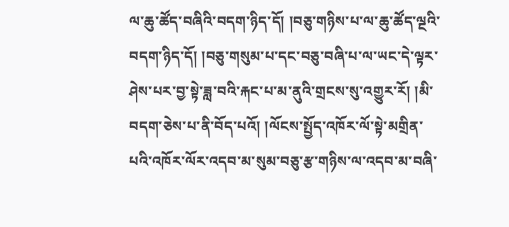ལ་ཆུ་ཚོད་བཞིའི་བདག་ཉིད་དོ། །བཅུ་གཉིས་པ་ལ་ཆུ་ཚོད་ལྔའི་བདག་ཉིད་དོ། །བཅུ་གསུམ་པ་དང་བཅུ་བཞི་པ་ལ་ཡང་དེ་ལྟར་ཤེས་པར་བྱ་སྟེ་ཟླ་བའི་རྐང་པ་མ་ནུའི་གྲངས་སུ་འགྱུར་རོ། །མི་བདག་ཅེས་པ་ནི་བོད་པའོ། །ལོངས་སྤྱོད་འཁོར་ལོ་སྟེ་མགྲིན་པའི་འཁོར་ལོར་འདབ་མ་སུམ་བཅུ་རྩ་གཉིས་ལ་འདབ་མ་བཞི་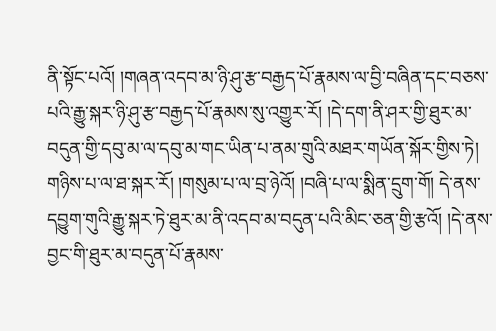ནི་སྟོང་པའོ། །གཞན་འདབ་མ་ཉི་ཤུ་རྩ་བརྒྱད་པོ་རྣམས་ལ་བྱི་བཞིན་དང་བཅས་པའི་རྒྱུ་སྐར་ཉི་ཤུ་རྩ་བརྒྱད་པོ་རྣམས་སུ་འགྱུར་རོ། །དེ་དག་ནི་ཤར་གྱི་ཐུར་མ་བདུན་གྱི་དབུ་མ་ལ་དབུ་མ་གང་ཡིན་པ་ནམ་གྲུའི་མཐར་གཡོན་སྐོར་གྱིས་ཏེ། གཉིས་པ་ལ་ཐ་སྐར་རོ། །གསུམ་པ་ལ་བྲ་ཉེའོ། །བཞི་པ་ལ་སྨིན་དྲུག་གོ། དེ་ནས་དབྱུག་གུའི་རྒྱུ་སྐར་ཏེ་ཐུར་མ་ནི་འདབ་མ་བདུན་པའི་མིང་ཅན་གྱི་རྩའོ། །དེ་ནས་བྱང་གི་ཐུར་མ་བདུན་པོ་རྣམས་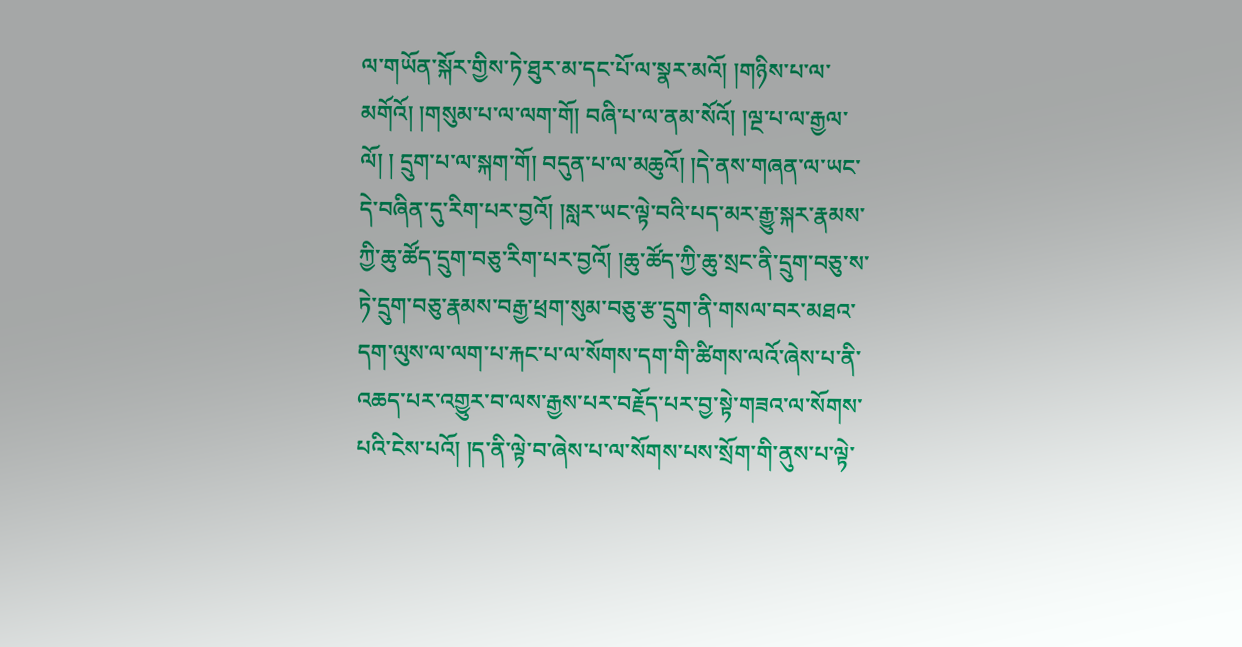ལ་གཡོན་སྐོར་གྱིས་ཏེ་ཐུར་མ་དང་པོ་ལ་སྣར་མའོ། །གཉིས་པ་ལ་མགོའོ། །གསུམ་པ་ལ་ལག་གོ། བཞི་པ་ལ་ནམ་སོའོ། །ལྔ་པ་ལ་རྒྱལ་ལོ། ། དྲུག་པ་ལ་སྐག་གོ། བདུན་པ་ལ་མཆུའོ། །དེ་ནས་གཞན་ལ་ཡང་དེ་བཞིན་དུ་རིག་པར་བྱའོ། །སླར་ཡང་ལྟེ་བའི་པད་མར་རྒྱུ་སྐར་རྣམས་ཀྱི་ཆུ་ཚོད་དྲུག་བཅུ་རིག་པར་བྱའོ། །ཆུ་ཚོད་ཀྱི་ཆུ་སྲང་ནི་དྲུག་བཅུ་ས་ཏེ་དྲུག་བཅུ་རྣམས་བརྒྱ་ཕྲག་སུམ་བཅུ་རྩ་དྲུག་ནི་གསལ་བར་མཐའ་དག་ལུས་ལ་ལག་པ་རྐང་པ་ལ་སོགས་དག་གི་ཚིགས་ལའོ་ཞེས་པ་ནི་འཆད་པར་འགྱུར་བ་ལས་རྒྱས་པར་བརྗོད་པར་བྱ་སྟེ་གཟའ་ལ་སོགས་པའི་ངེས་པའོ། །ད་ནི་ལྟེ་བ་ཞེས་པ་ལ་སོགས་པས་སྲོག་གི་ནུས་པ་ལྟེ་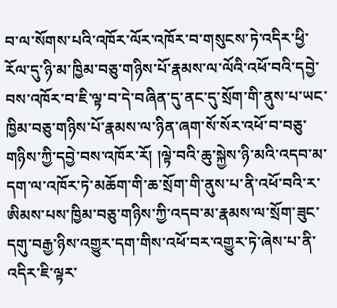བ་ལ་སོགས་པའི་འཁོར་ལོར་འཁོར་བ་གསུངས་ཏེ་འདིར་ཕྱི་རོལ་དུ་ཉི་མ་ཁྱིམ་བཅུ་གཉིས་པོ་རྣམས་ལ་ལོའི་འཕོ་བའི་དབྱེ་བས་འཁོར་བ་ཇི་ལྟ་བ་དེ་བཞིན་དུ་ནང་དུ་སྲོག་གི་ནུས་པ་ཡང་ཁྱིམ་བཅུ་གཉིས་པོ་རྣམས་ལ་ཉིན་ཞག་སོ་སོར་འཕོ་བ་བཅུ་གཉིས་ཀྱི་དབྱེ་བས་འཁོར་རོ། །ལྟེ་བའི་ཆུ་སྐྱེས་ཉི་མའི་འདབ་མ་དག་ལ་འཁོར་ཏེ་མཆོག་གི་ཆ་སྲོག་གི་ནུས་པ་ནི་འཕོ་བའི་ར་ཨིམས་པས་ཁྱིམ་བཅུ་གཉིས་ཀྱི་འདབ་མ་རྣམས་ལ་སྲོག་ཟུང་དགུ་བརྒྱ་ཉིས་འགྱུར་དག་གིས་འཕོ་བར་འགྱུར་ཏེ་ཞེས་པ་ནི་འདིར་ཇི་ལྟར་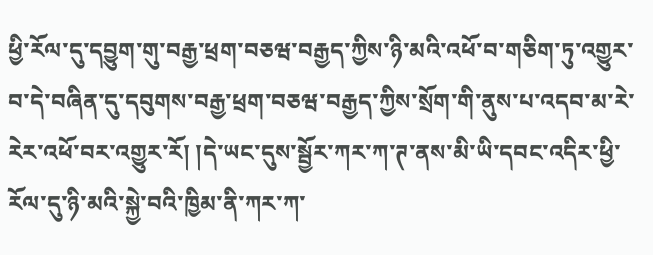ཕྱི་རོལ་དུ་དབྱུག་གུ་བརྒྱ་ཕྲག་བཅཝ་བརྒྱད་ཀྱིས་ཉི་མའི་འཕོ་བ་གཅིག་ཏུ་འགྱུར་བ་དེ་བཞིན་དུ་དབུགས་བརྒྱ་ཕྲག་བཅཝ་བརྒྱད་ཀྱིས་སྲོག་གི་ནུས་པ་འདབ་མ་རེ་རེར་འཕོ་བར་འགྱུར་རོ། །དེ་ཡང་དུས་སྦྱོར་ཀར་ཀ་ཊ་ནས་མི་ཡི་དབང་འདིར་ཕྱི་རོལ་དུ་ཉི་མའི་སྐྱེ་བའི་ཁྱིམ་ནི་ཀར་ཀ་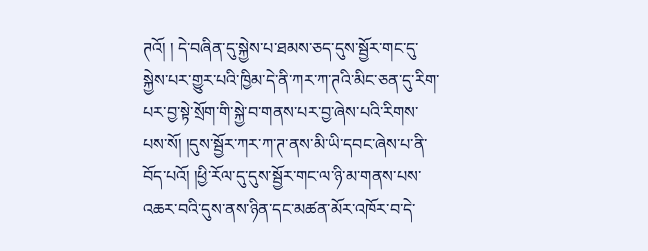ཊའོ། ། དེ་བཞིན་དུ་སྐྱེས་པ་ཐམས་ཅད་དུས་སྦྱོར་གང་དུ་སྐྱེས་པར་གྱུར་པའི་ཁྱིམ་དེ་ནི་ཀར་ཀ་ཊའི་མིང་ཅན་དུ་རིག་པར་བྱ་སྟེ་སྲོག་གི་སྐྱེ་བ་གནས་པར་བྱ་ཞེས་པའི་རིགས་པས་སོ། །དུས་སྦྱོར་ཀར་ཀ་ཊ་ནས་མི་ཡི་དབང་ཞེས་པ་ནི་བོད་པའོ། །ཕྱི་རོལ་དུ་དུས་སྦྱོར་གང་ལ་ཉི་མ་གནས་པས་འཆར་བའི་དུས་ནས་ཉིན་དང་མཚན་མོར་འཁོར་བ་དེ་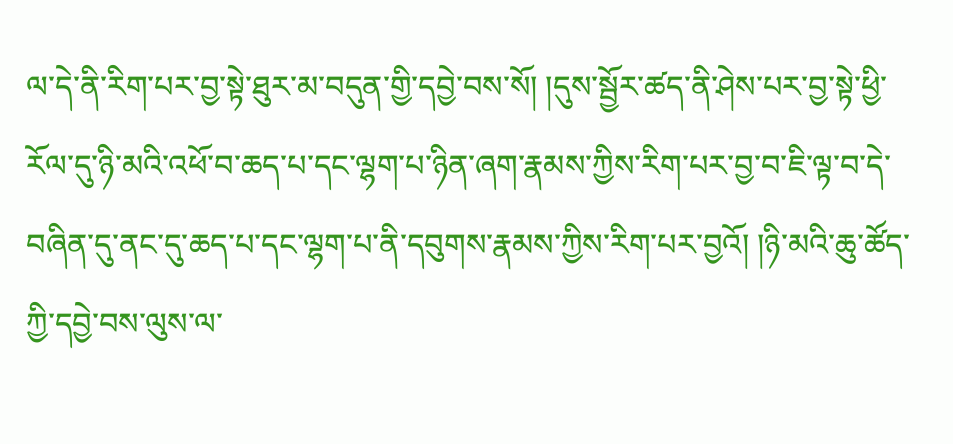ལ་དེ་ནི་རིག་པར་བྱ་སྟེ་ཐུར་མ་བདུན་གྱི་དབྱེ་བས་སོ། །དུས་སྦྱོར་ཚད་ནི་ཤེས་པར་བྱ་སྟེ་ཕྱི་རོལ་དུ་ཉི་མའི་འཕོ་བ་ཆད་པ་དང་ལྷག་པ་ཉིན་ཞག་རྣམས་ཀྱིས་རིག་པར་བྱ་བ་ཇི་ལྟ་བ་དེ་བཞིན་དུ་ནང་དུ་ཆད་པ་དང་ལྷག་པ་ནི་དབུགས་རྣམས་ཀྱིས་རིག་པར་བྱའོ། །ཉི་མའི་ཆུ་ཚོད་ཀྱི་དབྱེ་བས་ལུས་ལ་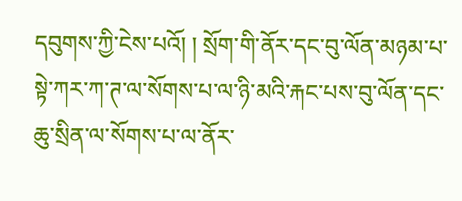དབུགས་ཀྱི་ངེས་པའོ། ། སྲོག་གི་ནོར་དང་བུ་ལོན་མཉམ་པ་སྟེ་ཀར་ཀ་ཊ་ལ་སོགས་པ་ལ་ཉི་མའི་རྐང་པས་བུ་ལོན་དང་ཆུ་སྲིན་ལ་སོགས་པ་ལ་ནོར་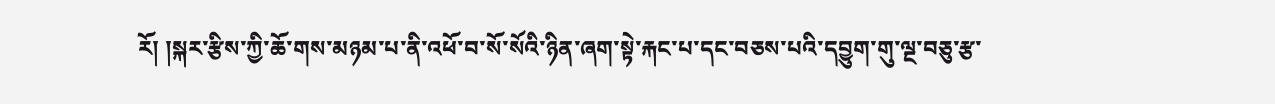རོ། །སྐར་རྩིས་ཀྱི་ཆོ་གས་མཉམ་པ་ནི་འཕོ་བ་སོ་སོའི་ཉིན་ཞག་སྟེ་རྐང་པ་དང་བཅས་པའི་དབྱུག་གུ་ལྔ་བཅུ་རྩ་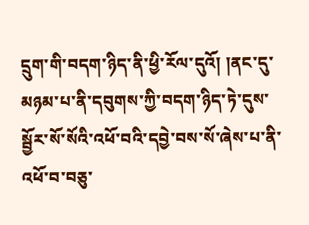དྲུག་གི་བདག་ཉིད་ནི་ཕྱི་རོལ་དུའོ། །ནང་དུ་མཉམ་པ་ནི་དབུགས་ཀྱི་བདག་ཉིད་ཏེ་དུས་སྦྱོར་སོ་སོའི་འཕོ་བའི་དབྱེ་བས་སོ་ཞེས་པ་ནི་འཕོ་བ་བཅུ་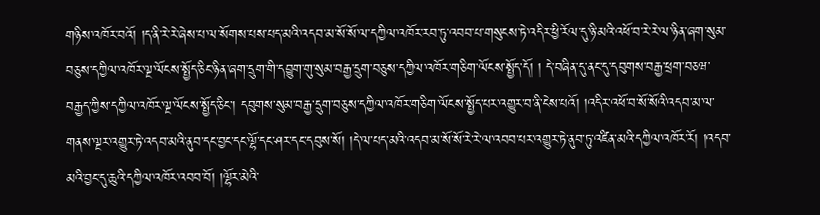གཉིས་འཁོར་བའོ། །ད་ནི་རེ་རེ་ཞེས་པ་ལ་སོགས་པས་པད་མའི་འདབ་མ་སོ་སོ་ལ་དཀྱིལ་འཁོར་རབ་ཏུ་འབབ་པ་གསུངས་ཏེ་འདིར་ཕྱི་རོལ་དུ་ཉི་མའི་འཕོ་བ་རེ་རེ་ལ་ཉིན་ཞག་སུམ་བཅུས་དཀྱིལ་འཁོར་ལྔ་ལོངས་སྤྱོད་ཅིང་ཉིན་ཞག་དྲུག་གི་དབྱུག་གུ་སུམ་བརྒྱ་དྲུག་བཅུས་དཀྱིལ་འཁོར་གཅིག་ལོངས་སྤྱོད་དོ། ། དེ་བཞིན་དུ་ནང་དུ་དབུགས་བརྒྱ་ཕྲག་བཅཝ་བརྒྱད་ཀྱིས་དཀྱིལ་འཁོར་ལྔ་ལོངས་སྤྱོད་ཅིང་། དབུགས་སུམ་བརྒྱ་དྲུག་བཅུས་དཀྱིལ་འཁོར་གཅིག་ལོངས་སྤྱོད་པར་འགྱུར་བ་ནི་ངེས་པའོ། །འདིར་འཕོ་བ་སོ་སོའི་འདབ་མ་ལ་གནས་ལྔར་འགྱུར་ཏེ་འདབ་མའི་ནུབ་དང་བྱང་དང་ལྷོ་དང་ཤར་དང་དབུས་སོ། །དེ་ལ་པད་མའི་འདབ་མ་སོ་སོ་རེ་རེ་ལ་འབབ་པར་འགྱུར་ཏེ་ནུབ་ཏུ་འཛིན་མའི་དཀྱིལ་འཁོར་རོ། །འདབ་མའི་བྱང་དུ་ཆུའི་དཀྱིལ་འཁོར་འབབ་བོ། །ལྷོར་མེའི་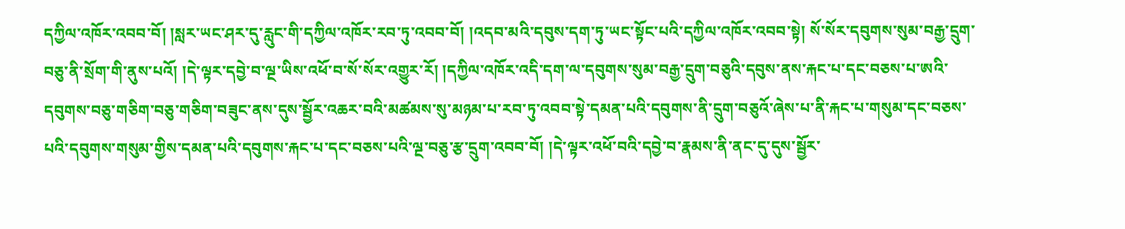དཀྱིལ་འཁོར་འབབ་བོ། །སླར་ཡང་ཤར་དུ་རླུང་གི་དཀྱིལ་འཁོར་རབ་ཏུ་འབབ་བོ། །འདབ་མའི་དབུས་དག་ཏུ་ཡང་སྟོང་པའི་དཀྱིལ་འཁོར་འབབ་སྟེ། སོ་སོར་དབུགས་སུམ་བརྒྱ་དྲུག་བཅུ་ནི་སྲོག་གི་ནུས་པའོ། །དེ་ལྟར་དབྱེ་བ་ལྔ་ཡིས་འཕོ་བ་སོ་སོར་འགྱུར་རོ། །དཀྱིལ་འཁོར་འདི་དག་ལ་དབུགས་སུམ་བརྒྱ་དྲུག་བཅུའི་དབུས་ནས་རྐང་པ་དང་བཅས་པ་ཨའི་དབུགས་བཅུ་གཅིག་བཅུ་གཅིག་བཟུང་ནས་དུས་སྦྱོར་འཆར་བའི་མཚམས་སུ་མཉམ་པ་རབ་ཏུ་འབབ་སྟེ་དམན་པའི་དབུགས་ནི་དྲུག་བཅུའོ་ཞེས་པ་ནི་རྐང་པ་གསུམ་དང་བཅས་པའི་དབུགས་གསུམ་གྱིས་དམན་པའི་དབུགས་རྐང་པ་དང་བཅས་པའི་ལྔ་བཅུ་རྩ་དྲུག་འབབ་བོ། །དེ་ལྟར་འཕོ་བའི་དབྱེ་བ་རྣམས་ནི་ནང་དུ་དུས་སྦྱོར་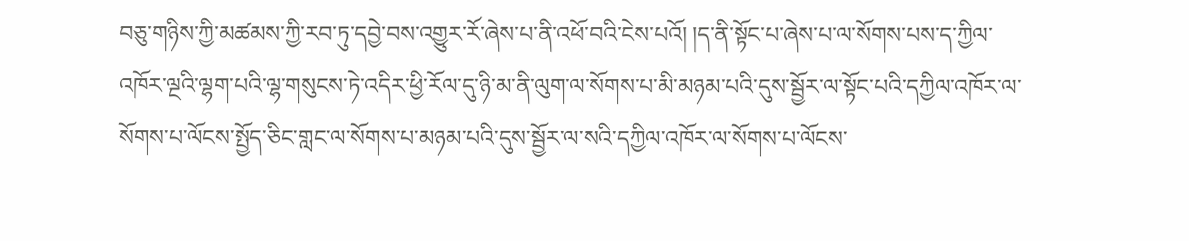བཅུ་གཉིས་ཀྱི་མཚམས་ཀྱི་རབ་ཏུ་དབྱེ་བས་འགྱུར་རོ་ཞེས་པ་ནི་འཕོ་བའི་ངེས་པའོ། །ད་ནི་སྟོང་པ་ཞེས་པ་ལ་སོགས་པས་ད་ཀྱིལ་འཁོར་ལྔའི་ལྷག་པའི་ལྷ་གསུངས་ཏེ་འདིར་ཕྱི་རོལ་དུ་ཉི་མ་ནི་ལུག་ལ་སོགས་པ་མི་མཉམ་པའི་དུས་སྦྱོར་ལ་སྟོང་པའི་དཀྱིལ་འཁོར་ལ་སོགས་པ་ལོངས་སྤྱོད་ཅིང་གླང་ལ་སོགས་པ་མཉམ་པའི་དུས་སྦྱོར་ལ་སའི་དཀྱིལ་འཁོར་ལ་སོགས་པ་ལོངས་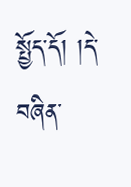སྤྱོད་དོ། །དེ་བཞིན་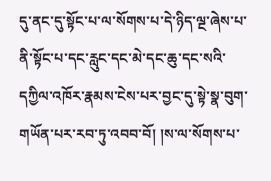དུ་ནང་དུ་སྟོང་པ་ལ་སོགས་པ་དེ་ཉིད་ལྔ་ཞེས་པ་ནི་སྟོང་པ་དང་རླུང་དང་མེ་དང་ཆུ་དང་སའི་དཀྱིལ་འཁོར་རྣམས་ངེས་པར་བྱང་དུ་སྟེ་སྣ་བུག་གཡོན་པར་རབ་ཏུ་འབབ་བོ། །ས་ལ་སོགས་པ་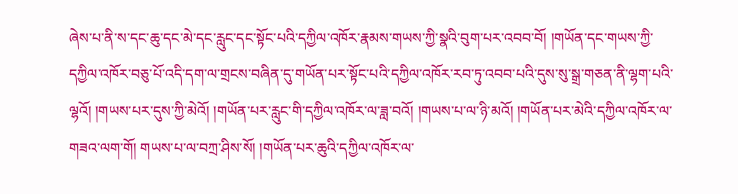ཞེས་པ་ནི་ས་དང་ཆུ་དང་མེ་དང་རླུང་དང་སྟོང་པའི་དཀྱིལ་འཁོར་རྣམས་གཡས་ཀྱི་སྣའི་བུག་པར་འབབ་བོ། །གཡོན་དང་གཡས་ཀྱི་དཀྱིལ་འཁོར་བཅུ་པོ་འདི་དག་ལ་གྲངས་བཞིན་དུ་གཡོན་པར་སྟོང་པའི་དཀྱིལ་འཁོར་རབ་ཏུ་འབབ་པའི་དུས་སུ་སྒྲ་གཅན་ནི་ལྷག་པའི་ལྷའོ། །གཡས་པར་དུས་ཀྱི་མེའོ། །གཡོན་པར་རླུང་གི་དཀྱིལ་འཁོར་ལ་ཟླ་བའོ། །གཡས་པ་ལ་ཉི་མའོ། །གཡོན་པར་མེའི་དཀྱིལ་འཁོར་ལ་གཟའ་ལག་གོ། གཡས་པ་ལ་བཀྲ་ཤིས་སོ། །གཡོན་པར་ཆུའི་དཀྱིལ་འཁོར་ལ་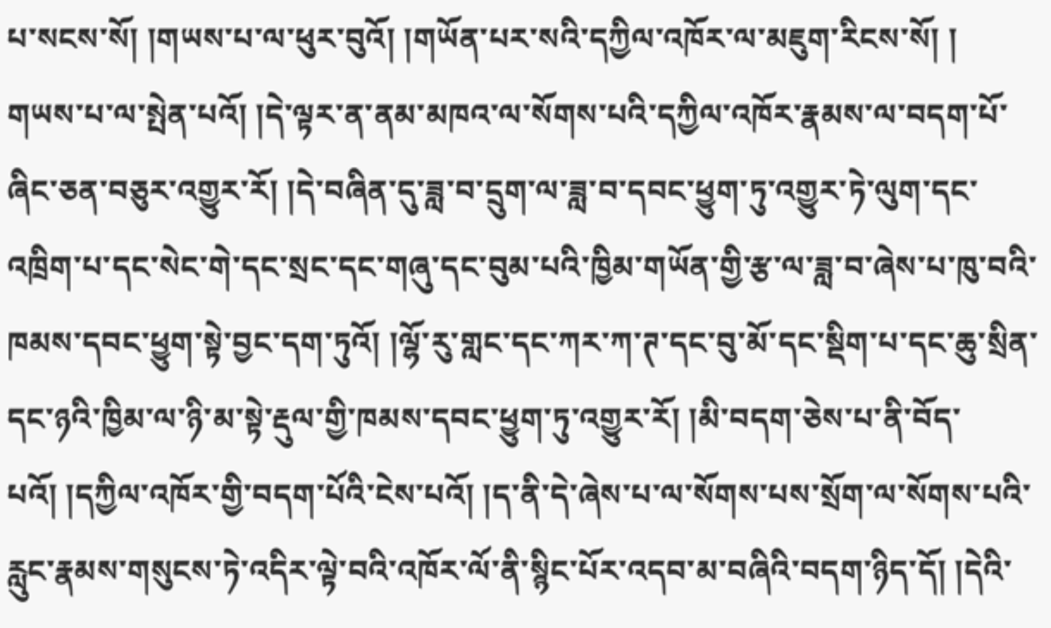པ་སངས་སོ། །གཡས་པ་ལ་ཕུར་བུའོ། །གཡོན་པར་སའི་དཀྱིལ་འཁོར་ལ་མཇུག་རིངས་སོ། ། གཡས་པ་ལ་སྤེན་པའོ། །དེ་ལྟར་ན་ནམ་མཁའ་ལ་སོགས་པའི་དཀྱིལ་འཁོར་རྣམས་ལ་བདག་པོ་ཞིང་ཅན་བཅུར་འགྱུར་རོ། །དེ་བཞིན་དུ་ཟླ་བ་དྲུག་ལ་ཟླ་བ་དབང་ཕྱུག་ཏུ་འགྱུར་ཏེ་ལུག་དང་འཁྲིག་པ་དང་སེང་གེ་དང་སྲང་དང་གཞུ་དང་བུམ་པའི་ཁྱིམ་གཡོན་གྱི་རྩ་ལ་ཟླ་བ་ཞེས་པ་ཁུ་བའི་ཁམས་དབང་ཕྱུག་སྟེ་བྱང་དག་ཏུའོ། །ལྷོ་རུ་གླང་དང་ཀར་ཀ་ཊ་དང་བུ་མོ་དང་སྡིག་པ་དང་ཆུ་སྲིན་དང་ཉའི་ཁྱིམ་ལ་ཉི་མ་སྟེ་རྡུལ་གྱི་ཁམས་དབང་ཕྱུག་ཏུ་འགྱུར་རོ། །མི་བདག་ཅེས་པ་ནི་བོད་པའོ། །དཀྱིལ་འཁོར་གྱི་བདག་པོའི་ངེས་པའོ། །ད་ནི་དེ་ཞེས་པ་ལ་སོགས་པས་སྲོག་ལ་སོགས་པའི་རླུང་རྣམས་གསུངས་ཏེ་འདིར་ལྟེ་བའི་འཁོར་ལོ་ནི་སྙིང་པོར་འདབ་མ་བཞིའི་བདག་ཉིད་དོ། །དེའི་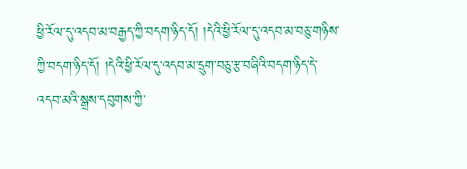ཕྱི་རོལ་དུ་འདབ་མ་བརྒྱད་ཀྱི་བདག་ཉིད་དོ། །དེའི་ཕྱི་རོལ་དུ་འདབ་མ་བཅུ་གཉིས་ཀྱི་བདག་ཉིད་དོ། །དེའི་ཕྱི་རོལ་དུ་འདབ་མ་དྲུག་བཅུ་རྩ་བཞིའི་བདག་ཉིད་དེ་འདབ་མའི་སྒྲས་དབུགས་ཀྱི་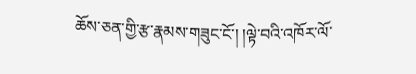ཆོས་ཅན་གྱི་རྩ་རྣམས་གཟུང་ངོ་། །ལྟེ་བའི་འཁོར་ལོ་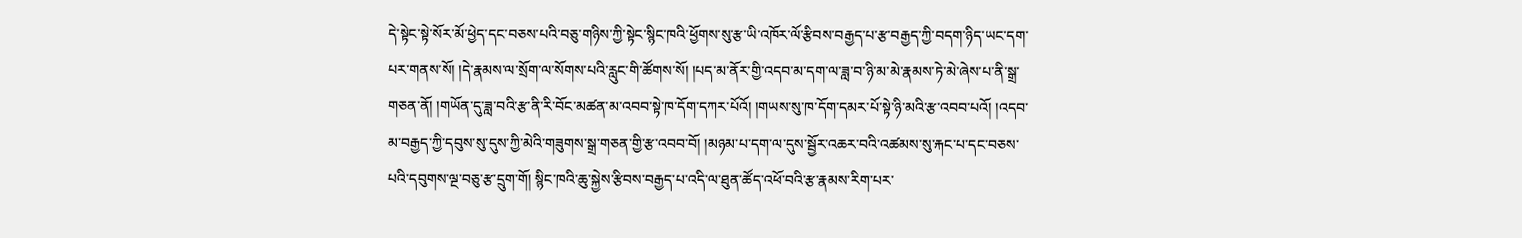དེ་སྟེང་སྟེ་སོར་མོ་ཕྱེད་དང་བཅས་པའི་བཅུ་གཉིས་ཀྱི་སྟེང་སྙིང་ཁའི་ཕྱོགས་སུ་རྩ་ཡི་འཁོར་ལོ་རྩིབས་བརྒྱད་པ་རྩ་བརྒྱད་ཀྱི་བདག་ཉིད་ཡང་དག་པར་གནས་སོ། །དེ་རྣམས་ལ་སྲོག་ལ་སོགས་པའི་རླུང་གི་ཚོགས་སོ། །པད་མ་ནོར་གྱི་འདབ་མ་དག་ལ་ཟླ་བ་ཉི་མ་མེ་རྣམས་ཏེ་མེ་ཞེས་པ་ནི་སྒྲ་གཅན་ནོ། །གཡོན་དུ་ཟླ་བའི་རྩ་ནི་རི་བོང་མཚན་མ་འབབ་སྟེ་ཁ་དོག་དཀར་པོའོ། །གཡས་སུ་ཁ་དོག་དམར་པོ་སྟེ་ཉི་མའི་རྩ་འབབ་པའོ། །འདབ་མ་བརྒྱད་ཀྱི་དབུས་སུ་དུས་ཀྱི་མེའི་གཟུགས་སྒྲ་གཅན་གྱི་རྩ་འབབ་བོ། །མཉམ་པ་དག་ལ་དུས་སྦྱོར་འཆར་བའི་འཚམས་སུ་རྐང་པ་དང་བཅས་པའི་དབུགས་ལྔ་བཅུ་རྩ་དྲུག་གོ། སྙིང་ཁའི་ཆུ་སྐྱེས་རྩིབས་བརྒྱད་པ་འདི་ལ་ཐུན་ཚོད་འཕོ་བའི་རྩ་རྣམས་རིག་པར་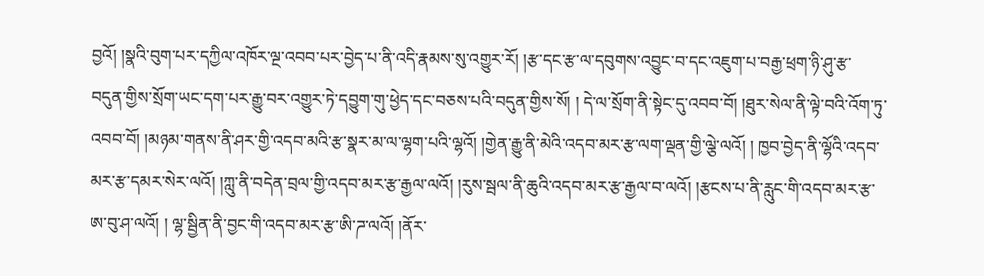བྱའོ། །སྣའི་བུག་པར་དཀྱིལ་འཁོར་ལྔ་འབབ་པར་བྱེད་པ་ནི་འདི་རྣམས་སུ་འགྱུར་རོ། །རྩ་དང་རྩ་ལ་དབུགས་འབྱུང་བ་དང་འཇུག་པ་བརྒྱ་ཕྲག་ཉི་ཤུ་རྩ་བདུན་གྱིས་སྲོག་ཡང་དག་པར་རྒྱུ་བར་འགྱུར་ཏེ་དབྱུག་གུ་ཕྱེད་དང་བཅས་པའི་བདུན་གྱིས་སོ། ། དེ་ལ་སྲོག་ནི་སྟེང་དུ་འབབ་བོ། །ཐུར་སེལ་ནི་ལྟེ་བའི་འོག་ཏུ་འབབ་བོ། །མཉམ་གནས་ནི་ཤར་གྱི་འདབ་མའི་རྩ་སྣར་མ་ལ་ལྷག་པའི་ལྷའོ། །གྱེན་རྒྱུ་ནི་མེའི་འདབ་མར་རྩ་ལག་ལྡན་གྱི་ལྕེ་ལའོ། ། ཁྱབ་བྱེད་ནི་ལྷོའི་འདབ་མར་རྩ་དམར་སེར་ལའོ། །ཀླུ་ནི་བདེན་བྲལ་གྱི་འདབ་མར་རྩ་རྒྱལ་ལའོ། །རུས་སྦལ་ནི་ཆུའི་འདབ་མར་རྩ་རྒྱལ་བ་ལའོ། །རྩངས་པ་ནི་རླུང་གི་འདབ་མར་རྩ་ཨ་བུ་ཤ་ལའོ། ། ལྷ་སྦྱིན་ནི་བྱང་གི་འདབ་མར་རྩ་ཨི་ཌ་ལའོ། །ནོར་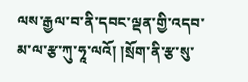ལས་རྒྱལ་བ་ནི་དབང་ལྡན་གྱི་འདབ་མ་ལ་རྩ་ཀུ་ཧཱ་ལའོ། །སྲོག་ནི་རྩ་སུ་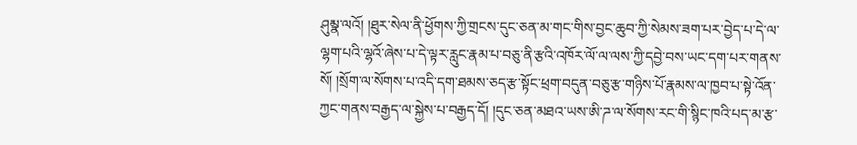ཤུམྣ་ལའོ། །ཐུར་སེལ་ནི་ཕྱོགས་ཀྱི་གྲངས་དུང་ཅན་མ་གང་གིས་བྱང་ཆུབ་ཀྱི་སེམས་ཟག་པར་བྱེད་པ་དེ་ལ་ལྷག་པའི་ལྷའོ་ཞེས་པ་དེ་ལྟར་རླུང་རྣམ་པ་བཅུ་ནི་རྩའི་འཁོར་ལོ་ལ་ལས་ཀྱི་དབྱེ་བས་ཡང་དག་པར་གནས་སོ། །སྲོག་ལ་སོགས་པ་འདི་དག་ཐམས་ཅད་རྩ་སྟོང་ཕྲག་བདུན་བཅུ་རྩ་གཉིས་པོ་རྣམས་ལ་ཁྱབ་པ་སྟེ་འོན་ཀྱང་གནས་བརྒྱད་ལ་སྐྱེས་པ་བརྒྱད་དོ། །དུང་ཅན་མཐའ་ཡས་ཨི་ཌ་ལ་སོགས་རང་གི་སྙིང་ཁའི་པད་མ་རྩ་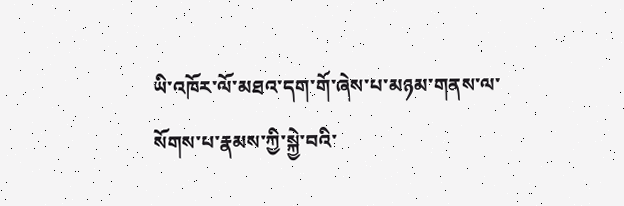ཡི་འཁོར་ལོ་མཐའ་དག་གོ་ཞེས་པ་མཉམ་གནས་ལ་སོགས་པ་རྣམས་ཀྱི་སྐྱེ་བའི་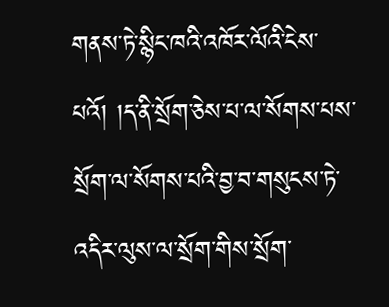གནས་ཏེ་སྙིང་ཁའི་འཁོར་ལོའི་ངེས་པའོ། །ད་ནི་སྲོག་ཅེས་པ་ལ་སོགས་པས་སྲོག་ལ་སོགས་པའི་བྱ་བ་གསུངས་ཏེ་འདིར་ལུས་ལ་སྲོག་གིས་སྲོག་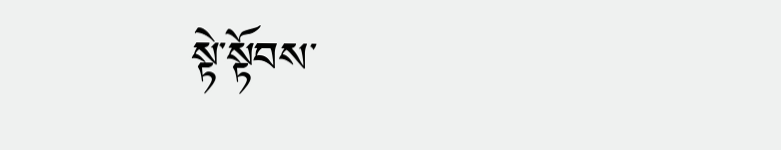སྟེ་སྟོབས་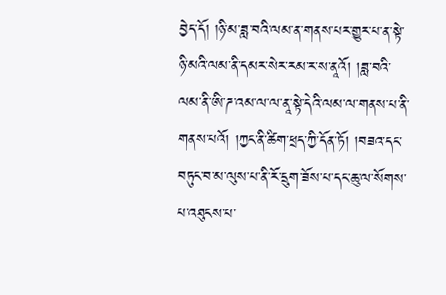བྱེད་དོ། །ཉི་མ་ཟླ་བའི་ལམ་ན་གནས་པར་གྱུར་པ་ན་སྟེ་ཉི་མའི་ལམ་ནི་དམར་སེར་རམ་ར་ས་ནཱའོ། །ཟླ་བའི་ལམ་ནི་ཨི་ཌ་འམ་ལ་ལ་ནཱ་སྟེ་དེའི་ལམ་ལ་གནས་པ་ནི་གནས་པའོ། །ཀྱང་ནི་ཚིག་ཕྲད་ཀྱི་དོན་ཏོ། །བཟའ་དང་བཏུང་བ་མ་ལུས་པ་ནི་རོ་དྲུག་ཟོས་པ་དང་ཆུ་ལ་སོགས་པ་འཐུངས་པ་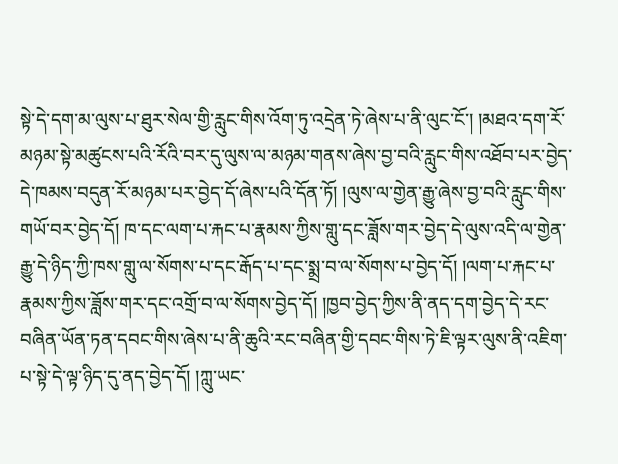སྟེ་དེ་དག་མ་ལུས་པ་ཐུར་སེལ་གྱི་རླུང་གིས་འོག་ཏུ་འདྲེན་ཏེ་ཞེས་པ་ནི་ལུང་ངོ་། །མཐའ་དག་རོ་མཉམ་སྟེ་མཚུངས་པའི་རོའི་བར་དུ་ལུས་ལ་མཉམ་གནས་ཞེས་བྱ་བའི་རླུང་གིས་འཐོབ་པར་བྱེད་དེ་ཁམས་བདུན་རོ་མཉམ་པར་བྱེད་དོ་ཞེས་པའི་དོན་ཏོ། །ལུས་ལ་གྱེན་རྒྱུ་ཞེས་བྱ་བའི་རླུང་གིས་གཡོ་བར་བྱེད་དོ། ཁ་དང་ལག་པ་རྐང་པ་རྣམས་ཀྱིས་གླུ་དང་ཟློས་གར་བྱེད་དེ་ལུས་འདི་ལ་གྱེན་རྒྱུ་དེ་ཉིད་ཀྱི་ཁས་གླུ་ལ་སོགས་པ་དང་རྒོད་པ་དང་སྨྲ་བ་ལ་སོགས་པ་བྱེད་དོ། །ལག་པ་རྐང་པ་རྣམས་ཀྱིས་ཟློས་གར་དང་འགྲོ་བ་ལ་སོགས་བྱེད་དོ། །ཁྱབ་བྱེད་ཀྱིས་ནི་ནད་དག་བྱེད་དེ་རང་བཞིན་ཡོན་ཏན་དབང་གིས་ཞེས་པ་ནི་ཆུའི་རང་བཞིན་གྱི་དབང་གིས་ཏེ་ཇི་ལྟར་ལུས་ནི་འཇིག་པ་སྟེ་དེ་ལྟ་ཉིད་དུ་ནད་བྱེད་དོ། །ཀླུ་ཡང་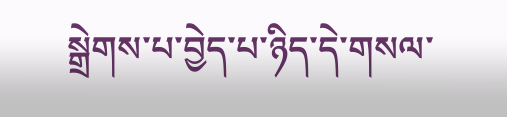སྒྲེགས་པ་བྱེད་པ་ཉིད་དེ་གསལ་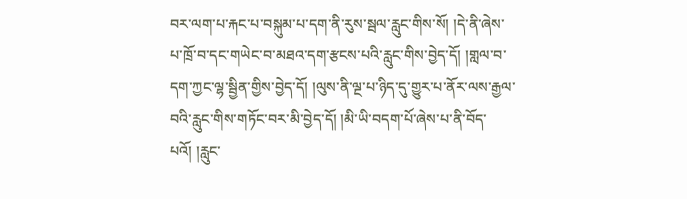བར་ལག་པ་རྐང་པ་བསྐུམ་པ་དག་ནི་རུས་སྦལ་རླུང་གིས་སོ། །དེ་ནི་ཞེས་པ་ཁྲོ་བ་དང་གཡེང་བ་མཐའ་དག་རྩངས་པའི་རླུང་གིས་བྱེད་དོ། །གླལ་བ་དག་ཀྱང་ལྷ་སྦྱིན་གྱིས་བྱེད་དོ། །ལུས་ནི་ལྔ་པ་ཉིད་དུ་གྱུར་པ་ནོར་ལས་རྒྱལ་བའི་རླུང་གིས་གཏོང་བར་མི་བྱེད་དོ། །མི་ཡི་བདག་པོ་ཞེས་པ་ནི་བོད་པའོ། །རླུང་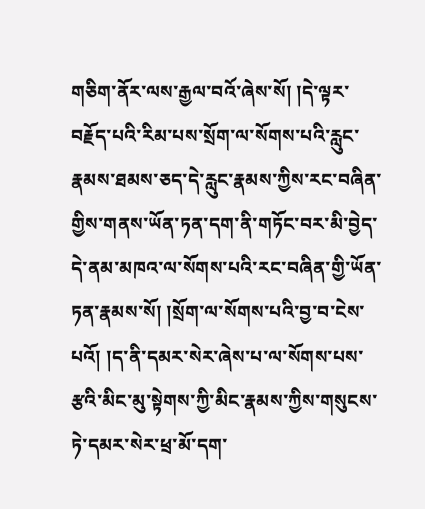གཅིག་ནོར་ལས་རྒྱལ་བའོ་ཞེས་སོ། །དེ་ལྟར་བརྗོད་པའི་རིམ་པས་སྲོག་ལ་སོགས་པའི་རླུང་རྣམས་ཐམས་ཅད་དེ་རླུང་རྣམས་ཀྱིས་རང་བཞིན་གྱིས་གནས་ཡོན་ཏན་དག་ནི་གཏོང་བར་མི་བྱེད་དེ་ནམ་མཁའ་ལ་སོགས་པའི་རང་བཞིན་གྱི་ཡོན་ཏན་རྣམས་སོ། །སྲོག་ལ་སོགས་པའི་བྱ་བ་ངེས་པའོ། །ད་ནི་དམར་སེར་ཞེས་པ་ལ་སོགས་པས་རྩའི་མིང་མུ་སྟེགས་ཀྱི་མིང་རྣམས་ཀྱིས་གསུངས་ཏེ་དམར་སེར་ཕྲ་མོ་དག་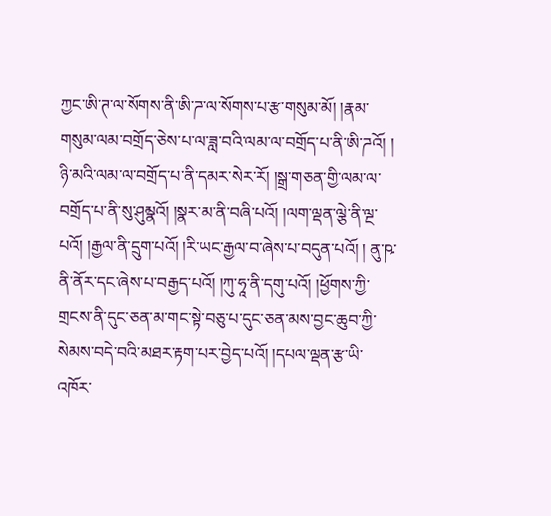ཀྱང་ཨི་ཊ་ལ་སོགས་ནི་ཨི་ཌ་ལ་སོགས་པ་རྩ་གསུམ་མོ། །རྣམ་གསུམ་ལམ་བགྲོད་ཅེས་པ་ལ་ཟླ་བའི་ལམ་ལ་བགྲོད་པ་ནི་ཨི་ཌའོ། ། ཉི་མའི་ལམ་ལ་བགྲོད་པ་ནི་དམར་སེར་རོ། །སྒྲ་གཅན་གྱི་ལམ་ལ་བགྲོད་པ་ནི་སུ་ཤུམྣའོ། །སྣར་མ་ནི་བཞི་པའོ། །ལག་ལྡན་ལྕེ་ནི་ལྔ་པའོ། །རྒྱལ་ནི་དྲུག་པའོ། །རི་ཡང་རྒྱལ་བ་ཞེས་པ་བདུན་པའོ། ། ནུ་ཥ་ནི་ནོར་དང་ཞེས་པ་བརྒྱད་པའོ། །ཀུ་ཧཱ་ནི་དགུ་པའོ། །ཕྱོགས་ཀྱི་གྲངས་ནི་དུང་ཅན་མ་གང་སྟེ་བཅུ་པ་དུང་ཅན་མས་བྱང་ཆུབ་ཀྱི་སེམས་བདེ་བའི་མཐར་རྟག་པར་བྱེད་པའོ། །དཔལ་ལྡན་རྩ་ཡི་འཁོར་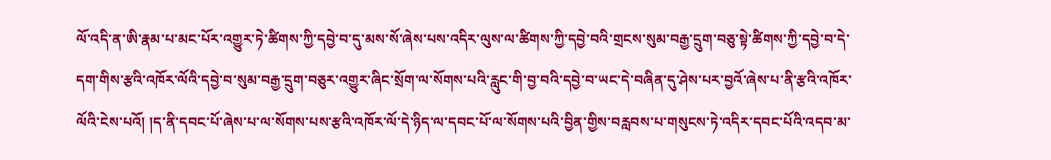ལོ་འདི་ན་ཨི་རྣམ་པ་མང་པོར་འགྱུར་ཏེ་ཚིགས་ཀྱི་དབྱེ་བ་དུ་མས་སོ་ཞེས་པས་འདིར་ལུས་ལ་ཚིགས་ཀྱི་དབྱེ་བའི་གྲངས་སུམ་བརྒྱ་དྲུག་བཅུ་སྟེ་ཚིགས་ཀྱི་དབྱེ་བ་དེ་དག་གིས་རྩའི་འཁོར་ལོའི་དབྱེ་བ་སུམ་བརྒྱ་དྲུག་བཅུར་འགྱུར་ཞིང་སྲོག་ལ་སོགས་པའི་རླུང་གི་བྱ་བའི་དབྱེ་བ་ཡང་དེ་བཞིན་དུ་ཤེས་པར་བྱའོ་ཞེས་པ་ནི་རྩའི་འཁོར་ལོའི་ངེས་པའོ། །ད་ནི་དབང་པོ་ཞེས་པ་ལ་སོགས་པས་རྩའི་འཁོར་ལོ་དེ་ཉིད་ལ་དབང་པོ་ལ་སོགས་པའི་བྱིན་གྱིས་བརླབས་པ་གསུངས་ཏེ་འདིར་དབང་པོའི་འདབ་མ་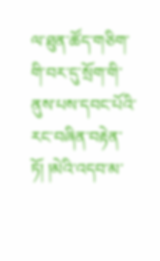ལ་ཐུན་ཚོད་གཅིག་གི་བར་དུ་སྲོག་གི་ནུས་པས་དབང་པོའི་རང་བཞིན་བརྟེན་ཏོ། །མེའི་འདབ་མ་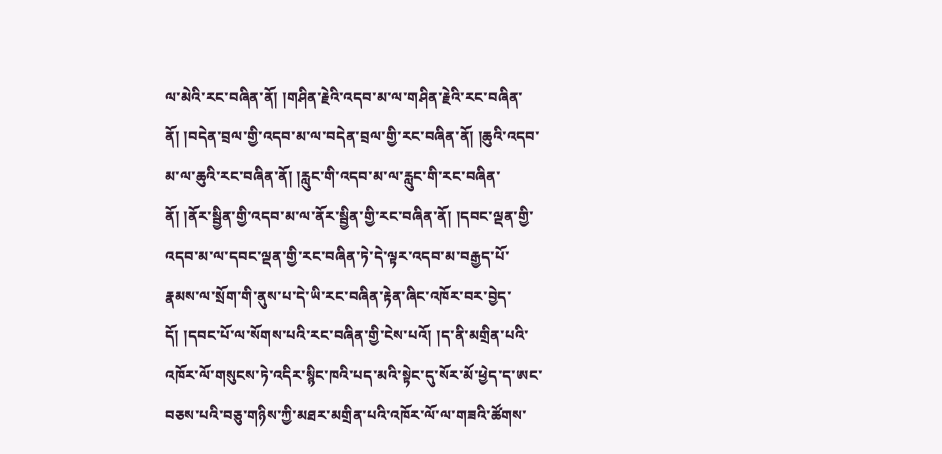ལ་མེའི་རང་བཞིན་ནོ། །གཤིན་རྗེའི་འདབ་མ་ལ་གཤིན་རྗེའི་རང་བཞིན་ནོ། །བདེན་བྲལ་གྱི་འདབ་མ་ལ་བདེན་བྲལ་གྱི་རང་བཞིན་ནོ། །ཆུའི་འདབ་མ་ལ་ཆུའི་རང་བཞིན་ནོ། །རླུང་གི་འདབ་མ་ལ་རླུང་གི་རང་བཞིན་ནོ། །ནོར་སྦྱིན་གྱི་འདབ་མ་ལ་ནོར་སྦྱིན་གྱི་རང་བཞིན་ནོ། །དབང་ལྡན་གྱི་འདབ་མ་ལ་དབང་ལྡན་གྱི་རང་བཞིན་ཏེ་དེ་ལྟར་འདབ་མ་བརྒྱད་པོ་རྣམས་ལ་སྲོག་གི་ནུས་པ་དེ་ཡི་རང་བཞིན་རྟེན་ཞིང་འཁོར་བར་བྱེད་དོ། །དབང་པོ་ལ་སོགས་པའི་རང་བཞིན་གྱི་ངེས་པའོ། །ད་ནི་མགྲིན་པའི་འཁོར་ལོ་གསུངས་ཏེ་འདིར་སྙིང་ཁའི་པད་མའི་སྟེང་དུ་སོར་མོ་ཕྱེད་ད་ཨང་བཅས་པའི་བཅུ་གཉིས་ཀྱི་མཐར་མགྲིན་པའི་འཁོར་ལོ་ལ་གཟའི་ཚོགས་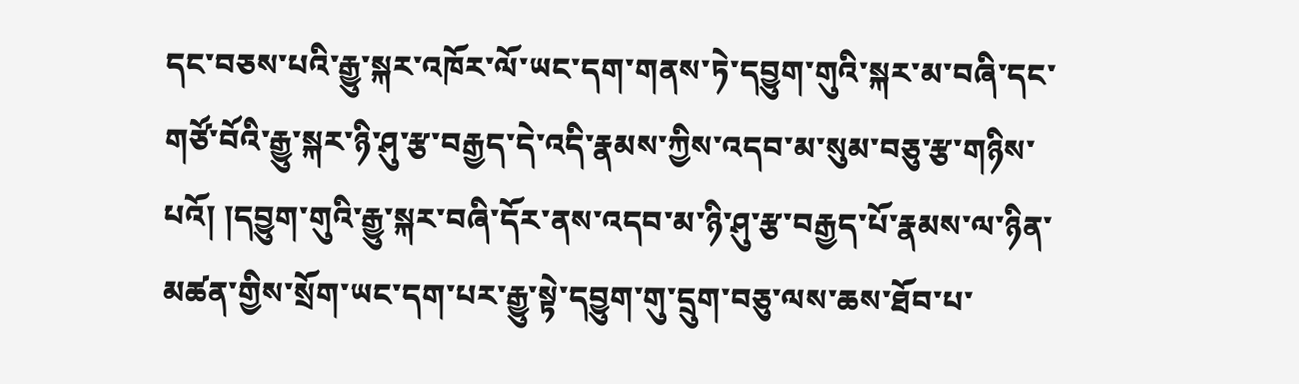དང་བཅས་པའི་རྒྱུ་སྐར་འཁོར་ལོ་ཡང་དག་གནས་ཏེ་དབྱུག་གུའི་སྐར་མ་བཞི་དང་གཙོ་བོའི་རྒྱུ་སྐར་ཉི་ཤུ་རྩ་བརྒྱད་དེ་འདི་རྣམས་ཀྱིས་འདབ་མ་སུམ་བཅུ་རྩ་གཉིས་པའོ། །དབྱུག་གུའི་རྒྱུ་སྐར་བཞི་དོར་ནས་འདབ་མ་ཉི་ཤུ་རྩ་བརྒྱད་པོ་རྣམས་ལ་ཉིན་མཚན་གྱིས་སྲོག་ཡང་དག་པར་རྒྱུ་སྟེ་དབྱུག་གུ་དྲུག་བཅུ་ལས་ཆས་ཐོབ་པ་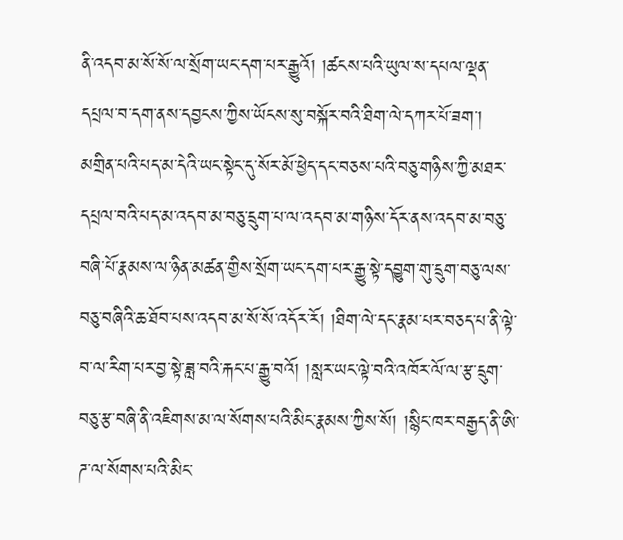ནི་འདབ་མ་སོ་སོ་ལ་སྲོག་ཡང་དག་པར་རྒྱུའོ། །ཚངས་པའི་ཡུལ་ས་དཔལ་ལྡན་དཔྲལ་བ་དག་ནས་དབྱངས་ཀྱིས་ཡོངས་སུ་བསྐོར་བའི་ཐིག་ལེ་དཀར་པོ་ཟག་། མགྲིན་པའི་པད་མ་དེའི་ཡང་སྟེང་དུ་སོར་མོ་ཕྱེད་དང་བཅས་པའི་བཅུ་གཉིས་ཀྱི་མཐར་དཔྲལ་བའི་པད་མ་འདབ་མ་བཅུ་དྲུག་པ་ལ་འདབ་མ་གཉིས་དོར་ནས་འདབ་མ་བཅུ་བཞི་པོ་རྣམས་ལ་ཉིན་མཚན་གྱིས་སྲོག་ཡང་དག་པར་རྒྱུ་སྟེ་དབྱུག་གུ་དྲུག་བཅུ་ལས་བཅུ་བཞིའི་ཆ་ཐོབ་པས་འདབ་མ་སོ་སོ་འདོར་རོ། །ཐིག་ལེ་དང་རྣམ་པར་བཅད་པ་ནི་ལྟེ་བ་ལ་རིག་པར་བྱ་སྟེ་ཟླ་བའི་རྐང་པ་རྒྱུ་བའོ། །སླར་ཡང་ལྟེ་བའི་འཁོར་ལོ་ལ་རྩ་དྲུག་བཅུ་རྩ་བཞི་ནི་འཇིགས་མ་ལ་སོགས་པའི་མིང་རྣམས་ཀྱིས་སོ། །སྙིང་ཁར་བརྒྱད་ནི་ཨི་ཌ་ལ་སོགས་པའི་མིང་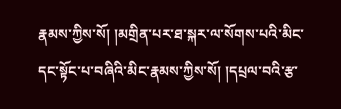རྣམས་ཀྱིས་སོ། །མགྲིན་པར་ཐ་སྐར་ལ་སོགས་པའི་མིང་དང་སྟོང་པ་བཞིའི་མིང་རྣམས་ཀྱིས་སོ། །དཔྲལ་བའི་རྩ་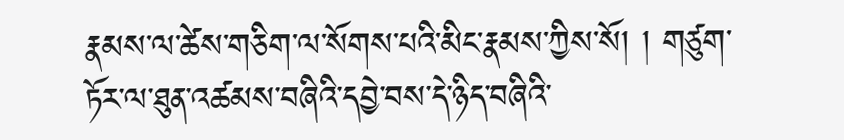རྣམས་ལ་ཚེས་གཅིག་ལ་སོགས་པའི་མིང་རྣམས་ཀྱིས་སོ། ། གཙུག་ཏོར་ལ་ཐུན་འཚམས་བཞིའི་དབྱེ་བས་དེ་ཉིད་བཞིའི་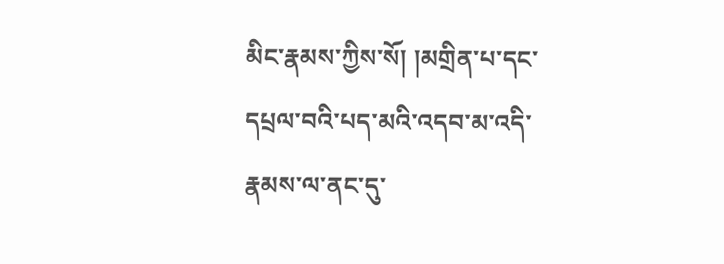མིང་རྣམས་ཀྱིས་སོ། །མགྲིན་པ་དང་དཔྲལ་བའི་པད་མའི་འདབ་མ་འདི་རྣམས་ལ་ནང་དུ་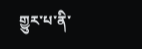གྱུར་པ་ནི་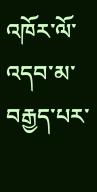འཁོར་ལོ་འདབ་མ་བརྒྱད་པར་